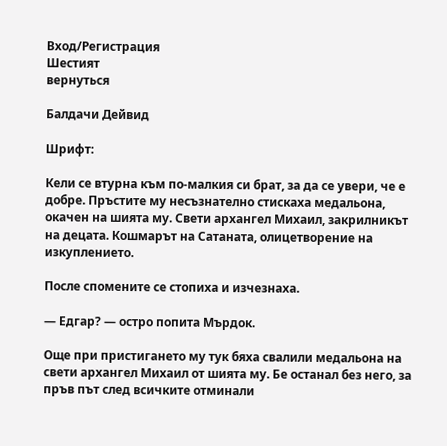Вход/Регистрация
Шестият
вернуться

Балдачи Дейвид

Шрифт:

Кели се втурна към по-малкия си брат, за да се увери, че е добре. Пръстите му несъзнателно стискаха медальона, окачен на шията му. Свети архангел Михаил, закрилникът на децата. Кошмарът на Сатаната, олицетворение на изкуплението.

После спомените се стопиха и изчезнаха.

— Едгар? — остро попита Мърдок.

Още при пристигането му тук бяха свалили медальона на свети архангел Михаил от шията му. Бе останал без него, за пръв път след всичките отминали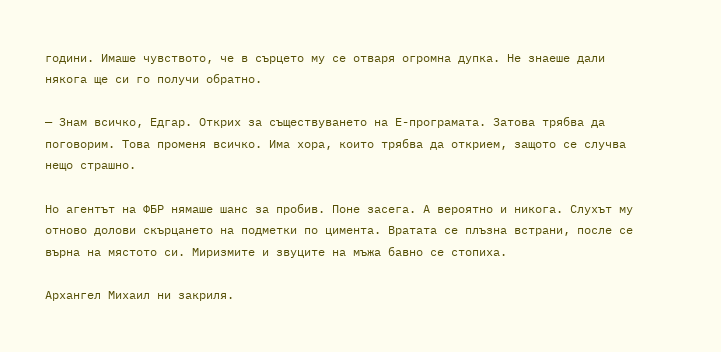години. Имаше чувството, че в сърцето му се отваря огромна дупка. Не знаеше дали някога ще си го получи обратно.

— Знам всичко, Едгар. Открих за съществуването на Е-програмата. Затова трябва да поговорим. Това променя всичко. Има хора, които трябва да открием, защото се случва нещо страшно.

Но агентът на ФБР нямаше шанс за пробив. Поне засега. А вероятно и никога. Слухът му отново долови скърцането на подметки по цимента. Вратата се плъзна встрани, после се върна на мястото си. Миризмите и звуците на мъжа бавно се стопиха.

Архангел Михаил ни закриля.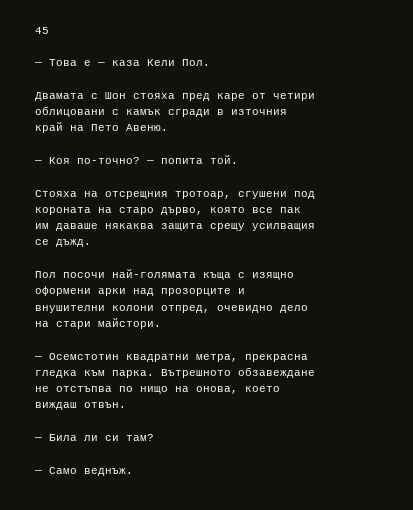45

— Това е — каза Кели Пол.

Двамата с Шон стояха пред каре от четири облицовани с камък сгради в източния край на Пето Авеню.

— Коя по-точно? — попита той.

Стояха на отсрещния тротоар, сгушени под короната на старо дърво, която все пак им даваше някаква защита срещу усилващия се дъжд.

Пол посочи най-голямата къща с изящно оформени арки над прозорците и внушителни колони отпред, очевидно дело на стари майстори.

— Осемстотин квадратни метра, прекрасна гледка към парка. Вътрешното обзавеждане не отстъпва по нищо на онова, което виждаш отвън.

— Била ли си там?

— Само веднъж.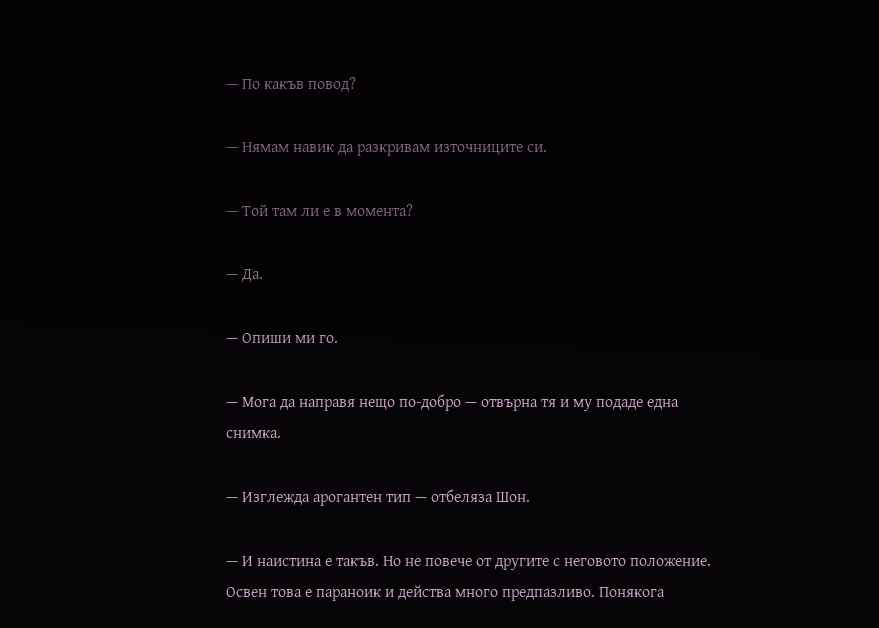— По какъв повод?

— Нямам навик да разкривам източниците си.

— Той там ли е в момента?

— Да.

— Опиши ми го.

— Мога да направя нещо по-добро — отвърна тя и му подаде една снимка.

— Изглежда арогантен тип — отбеляза Шон.

— И наистина е такъв. Но не повече от другите с неговото положение. Освен това е параноик и действа много предпазливо. Понякога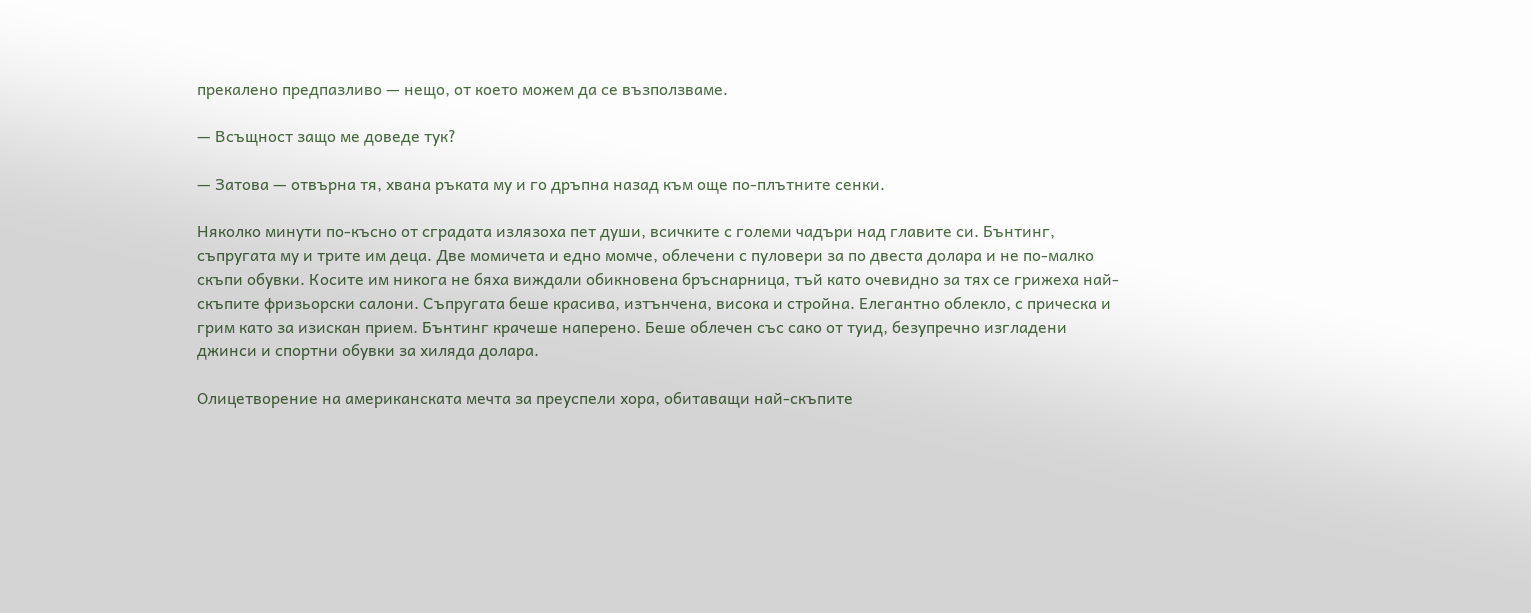прекалено предпазливо — нещо, от което можем да се възползваме.

— Всъщност защо ме доведе тук?

— Затова — отвърна тя, хвана ръката му и го дръпна назад към още по-плътните сенки.

Няколко минути по-късно от сградата излязоха пет души, всичките с големи чадъри над главите си. Бънтинг, съпругата му и трите им деца. Две момичета и едно момче, облечени с пуловери за по двеста долара и не по-малко скъпи обувки. Косите им никога не бяха виждали обикновена бръснарница, тъй като очевидно за тях се грижеха най-скъпите фризьорски салони. Съпругата беше красива, изтънчена, висока и стройна. Елегантно облекло, с прическа и грим като за изискан прием. Бънтинг крачеше наперено. Беше облечен със сако от туид, безупречно изгладени джинси и спортни обувки за хиляда долара.

Олицетворение на американската мечта за преуспели хора, обитаващи най-скъпите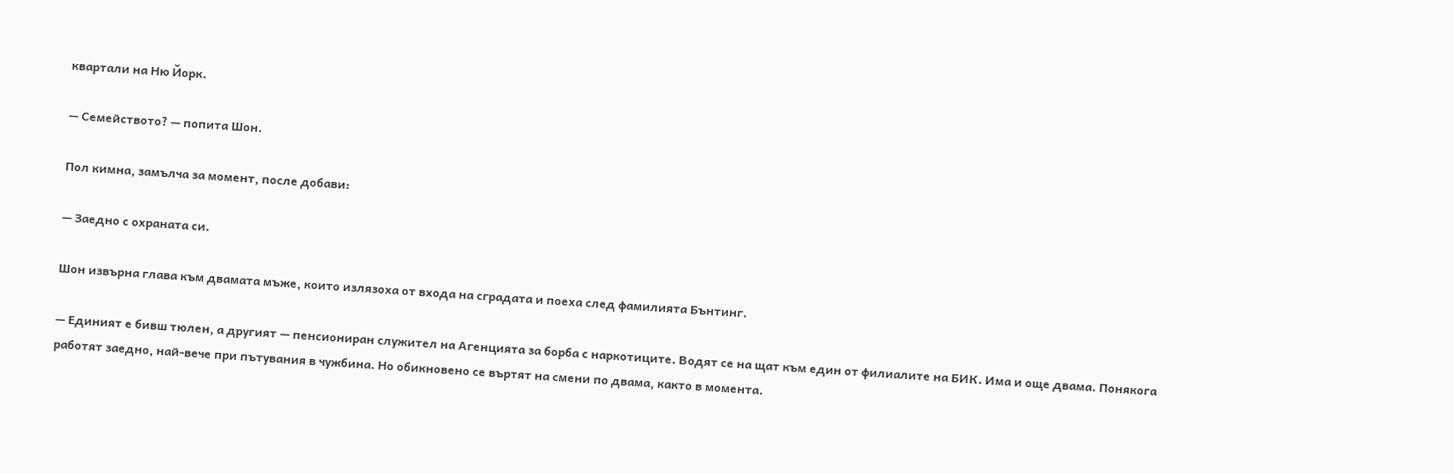квартали на Ню Йорк.

— Семейството? — попита Шон.

Пол кимна, замълча за момент, после добави:

— Заедно с охраната си.

Шон извърна глава към двамата мъже, които излязоха от входа на сградата и поеха след фамилията Бънтинг.

— Единият е бивш тюлен, а другият — пенсиониран служител на Агенцията за борба с наркотиците. Водят се на щат към един от филиалите на БИК. Има и още двама. Понякога работят заедно, най-вече при пътувания в чужбина. Но обикновено се въртят на смени по двама, както в момента.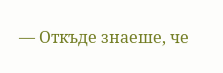— Откъде знаеше, че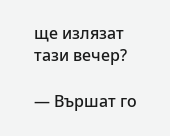ще излязат тази вечер?

— Вършат го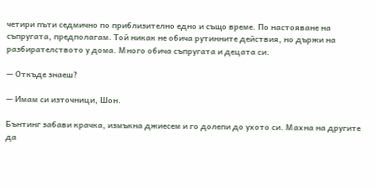четири пъти седмично по приблизително едно и също време. По настояване на съпругата, предполагам. Той никак не обича рутинните действия, но държи на разбирателството у дома. Много обича съпругата и децата си.

— Откъде знаеш?

— Имам си източници, Шон.

Бънтинг забави крачка, измъкна джиесем и го долепи до ухото си. Махна на другите да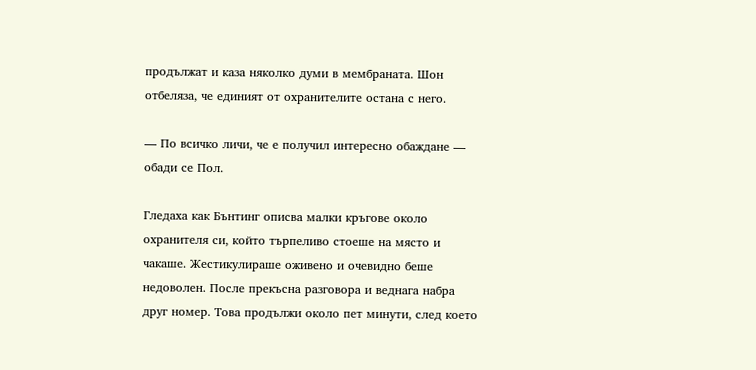продължат и каза няколко думи в мембраната. Шон отбеляза, че единият от охранителите остана с него.

— По всичко личи, че е получил интересно обаждане — обади се Пол.

Гледаха как Бънтинг описва малки кръгове около охранителя си, който търпеливо стоеше на място и чакаше. Жестикулираше оживено и очевидно беше недоволен. После прекъсна разговора и веднага набра друг номер. Това продължи около пет минути, след което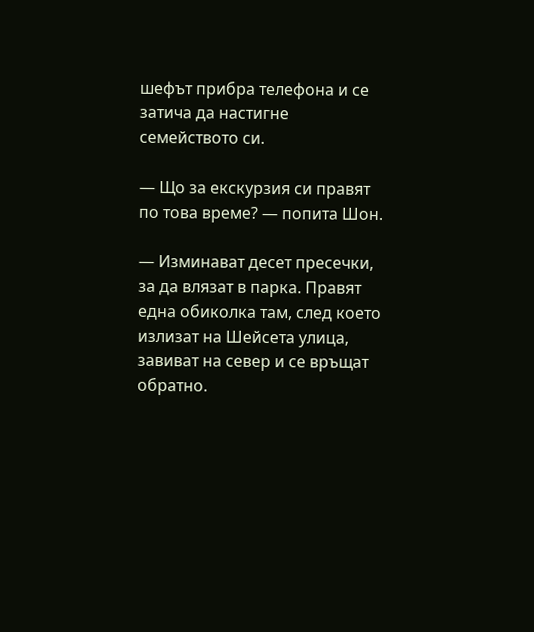шефът прибра телефона и се затича да настигне семейството си.

— Що за екскурзия си правят по това време? — попита Шон.

— Изминават десет пресечки, за да влязат в парка. Правят една обиколка там, след което излизат на Шейсета улица, завиват на север и се връщат обратно.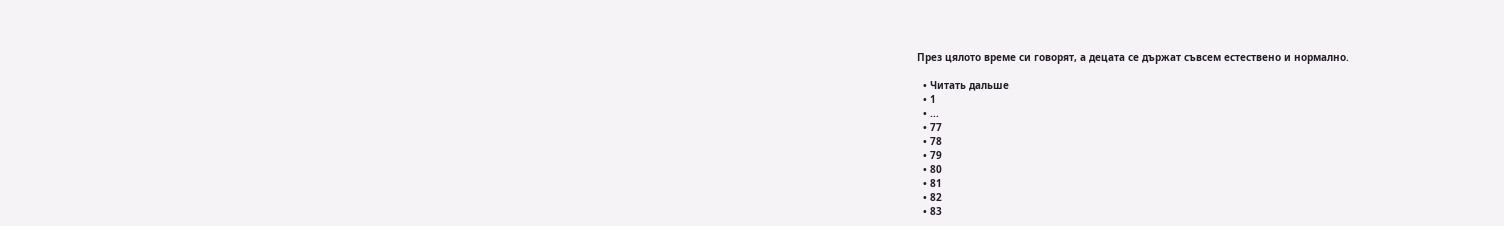През цялото време си говорят, а децата се държат съвсем естествено и нормално.

  • Читать дальше
  • 1
  • ...
  • 77
  • 78
  • 79
  • 80
  • 81
  • 82
  • 83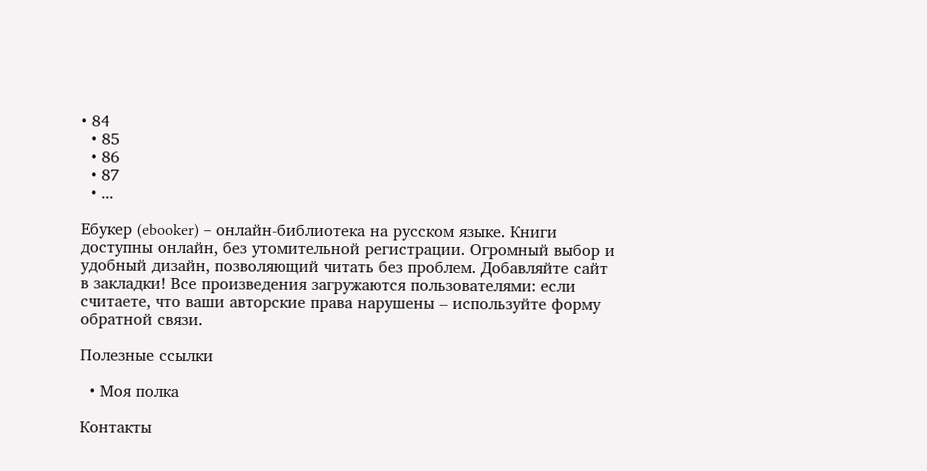• 84
  • 85
  • 86
  • 87
  • ...

Ебукер (ebooker) – онлайн-библиотека на русском языке. Книги доступны онлайн, без утомительной регистрации. Огромный выбор и удобный дизайн, позволяющий читать без проблем. Добавляйте сайт в закладки! Все произведения загружаются пользователями: если считаете, что ваши авторские права нарушены – используйте форму обратной связи.

Полезные ссылки

  • Моя полка

Контакты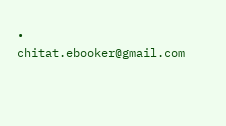• chitat.ebooker@gmail.com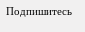Подпишитесь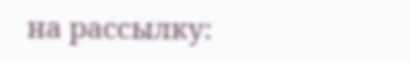на рассылку: